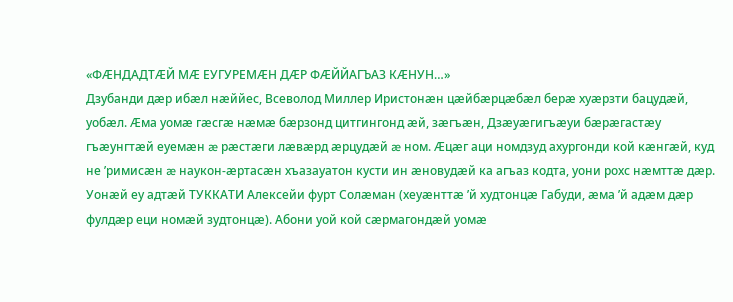«ФÆНДАДТÆЙ МÆ ЕУГУРЕМÆН ДÆР ФÆЙЙАГЪАЗ КÆНУН…»
Дзубанди дæр ибæл нæййес, Всеволод Миллер Иристонæн цæйбæрцæбæл берæ хуæрзти бацудæй, уобæл. Æма уомæ гæсгæ нæмæ бæрзонд цитгингонд æй, зæгъæн, Дзæуæгигъæуи бæрæгастæу гъæунгтæй еуемæн æ рæстæги лæвæрд æрцудæй æ ном. Æцæг аци номдзуд ахургонди кой кæнгæй, куд не ’римисæн æ наукон-æртасæн хъазауатон кусти ин æновудæй ка агъаз кодта, уони рохс нæмттæ дæр. Уонæй еу адтæй ТУККАТИ Алексейи фурт Солæман (хеуæнттæ ’й худтонцæ Габуди, æма ’й адæм дæр фулдæр еци номæй зудтонцæ). Абони уой кой сæрмагондæй уомæ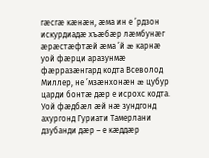гæсгæ кæнæн, æма ин е ’рдзон искурдиадæ хъæбæр лæмбунæг æрæстæфтæй æма ’й æ карнæ уой фæрци аразунмæ фæрразæнгард кодта Всеволод Миллер, не ’мзæнхонæн æ цубур царди бонтæ дæр е исрохс кодта.
Уой фæдбæл æй нæ зундгонд ахургонд Гуриати Тамерлани дзубанди дæр – е кæддæр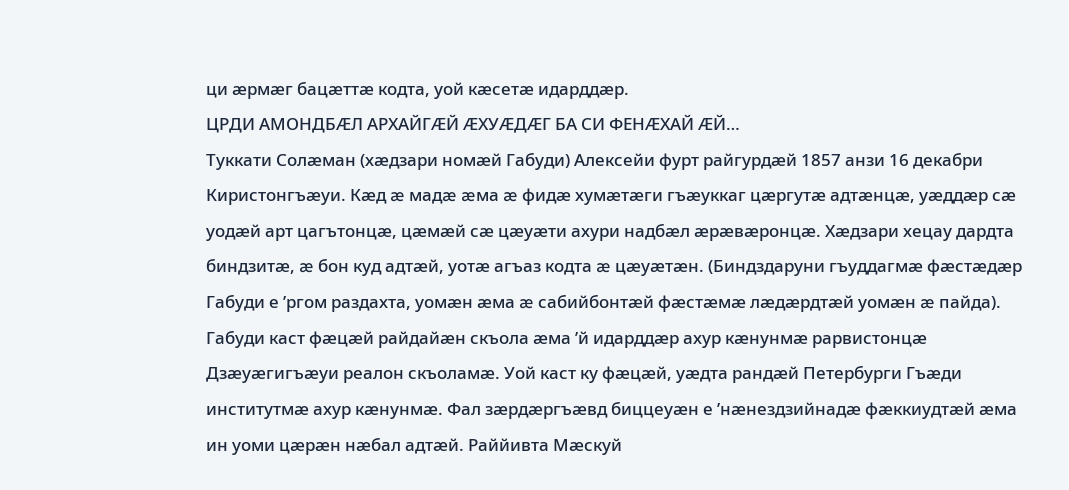ци æрмæг бацæттæ кодта, уой кæсетæ идарддæр.
ЦРДИ АМОНДБÆЛ АРХАЙГÆЙ ÆХУÆДÆГ БА СИ ФЕНÆХАЙ ÆЙ…
Туккати Солæман (хæдзари номæй Габуди) Алексейи фурт райгурдæй 1857 анзи 16 декабри Киристонгъæуи. Кæд æ мадæ æма æ фидæ хумæтæги гъæуккаг цæргутæ адтæнцæ, уæддæр сæ уодæй арт цагътонцæ, цæмæй сæ цæуæти ахури надбæл æрæвæронцæ. Хæдзари хецау дардта биндзитæ, æ бон куд адтæй, уотæ агъаз кодта æ цæуæтæн. (Биндздаруни гъуддагмæ фæстæдæр Габуди е ’ргом раздахта, уомæн æма æ сабийбонтæй фæстæмæ лæдæрдтæй уомæн æ пайда). Габуди каст фæцæй райдайæн скъола æма ’й идарддæр ахур кæнунмæ рарвистонцæ Дзæуæгигъæуи реалон скъоламæ. Уой каст ку фæцæй, уæдта рандæй Петербурги Гъæди институтмæ ахур кæнунмæ. Фал зæрдæргъæвд биццеуæн е ’нæнездзийнадæ фæккиудтæй æма ин уоми цæрæн нæбал адтæй. Раййивта Мæскуй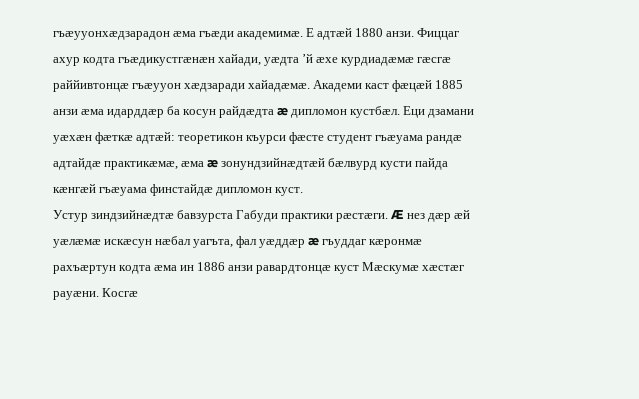гъæууонхæдзарадон æма гъæди академимæ. Е адтæй 1880 анзи. Фиццаг ахур кодта гъæдикустгæнæн хайади, уæдта ’й æхе курдиадæмæ гæсгæ раййивтонцæ гъæууон хæдзаради хайадæмæ. Академи каст фæцæй 1885 анзи æма идарддæр ба косун райдæдта æ дипломон кустбæл. Еци дзамани уæхæн фæткæ адтæй: теоретикон къурси фæсте студент гъæуама рандæ адтайдæ практикæмæ, æма æ зонундзийнæдтæй бæлвурд кусти пайда кæнгæй гъæуама финстайдæ дипломон куст.
Устур зиндзийнæдтæ бавзурста Габуди практики рæстæги. Æ нез дæр æй уæлæмæ искæсун нæбал уагъта, фал уæддæр æ гъуддаг кæронмæ рахъæртун кодта æма ин 1886 анзи равардтонцæ куст Мæскумæ хæстæг рауæни. Косгæ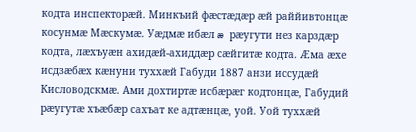кодта инспекторæй. Минкъий фæстæдæр æй раййивтонцæ косунмæ Мæскумæ. Уæдмæ ибæл æ рæугути нез карздæр кодта, лæхъуæн ахидæй-ахиддæр сæйгитæ кодта. Æма æхе исдзæбæх кæнуни туххæй Габуди 1887 анзи иссудæй Кисловодскмæ. Ами дохтиртæ исбæрæг кодтонцæ, Габудий рæугутæ хъæбæр сахъат ке адтæнцæ, уой. Уой туххæй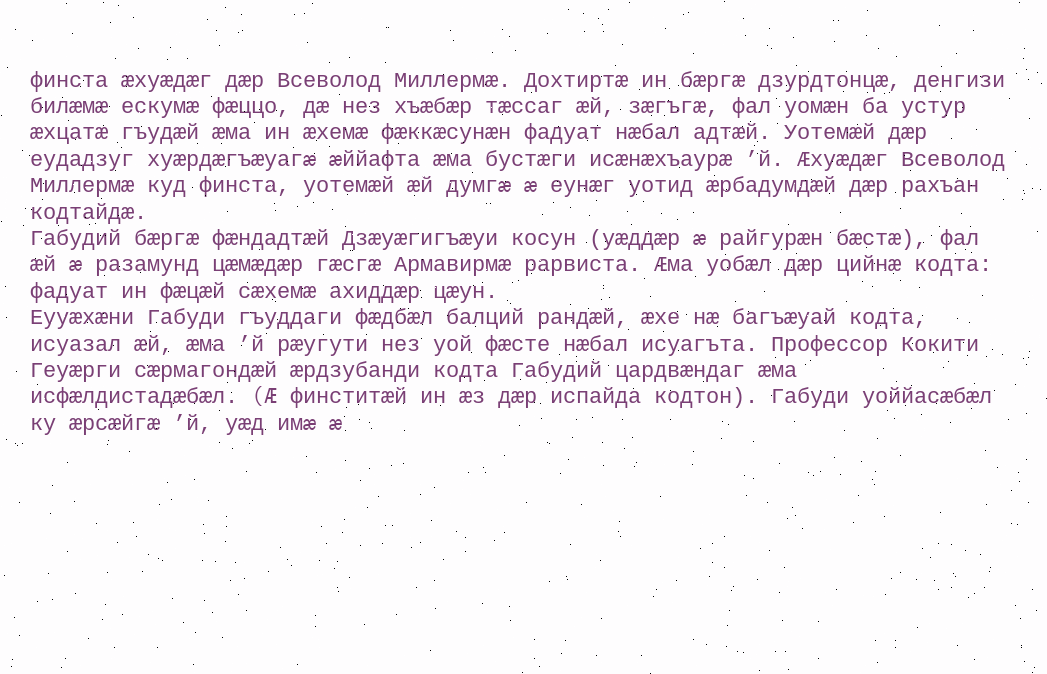финста æхуæдæг дæр Всеволод Миллермæ. Дохтиртæ ин бæргæ дзурдтонцæ, денгизи билæмæ ескумæ фæццо, дæ нез хъæбæр тæссаг æй, зæгъгæ, фал уомæн ба устур æхцатæ гъудæй æма ин æхемæ фæккæсунæн фадуат нæбал адтæй. Уотемæй дæр еудадзуг хуæрдæгъæуагæ æййафта æма бустæги исæнæхъаурæ ’й. Æхуæдæг Всеволод Миллермæ куд финста, уотемæй æй думгæ æ еунæг уотид æрбадумдæй дæр рахъан кодтайдæ.
Габудий бæргæ фæндадтæй Дзæуæгигъæуи косун (уæддæр æ райгурæн бæстæ), фал æй æ разамунд цæмæдæр гæсгæ Армавирмæ рарвиста. Æма уобæл дæр цийнæ кодта: фадуат ин фæцæй сæхемæ ахиддæр цæун.
Еууæхæни Габуди гъуддаги фæдбæл балций рандæй, æхе нæ багъæуай кодта, исуазал æй, æма ’й рæугути нез уой фæсте нæбал исуагъта. Профессор Кокити Геуæрги сæрмагондæй æрдзубанди кодта Габудий цардвæндаг æма исфæлдистадæбæл. (Æ финститæй ин æз дæр испайда кодтон). Габуди уоййасæбæл ку æрсæйгæ ’й, уæд имæ æ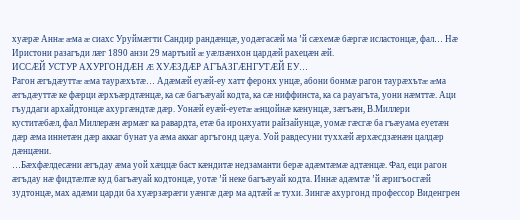хуæрæ Аннæ æма æ сиахс Уруймæгти Сандир рандæнцæ, уодæгасæй ма ’й сæхемæ бæргæ исластонцæ, фал… Нæ Иристони разагъди лæг 1890 анзи 29 мартъий æ уæлзæнхон цардæй рахецæн æй.
ИССÆЙ УСТУР АХУРГОНДÆН Æ ХУÆЗДÆР АГЪАЗГÆНГУТÆЙ ЕУ…
Рагон æгъдæуттæ æма таурæхътæ… Адæмæй еуæй-еу хатт феронх унцæ, абони бонмæ рагон таурæхътæ æма æгъдæуттæ ке фæрци æрхъæрдтæнцæ, ка сæ багъæуай кодта, ка сæ ниффинста, ка са рауагъта, уони нæмттæ. Аци гъуддаги архайдтонцæ ахургæндтæ дæр. Уонæй еуæй-еуетæ æнцойнæ кæнунцæ, зæгъæн, В.Миллери куститæбæл, фал Миллерæн æрмæг ка равардта, етæ ба иронхуати райзайунцæ, уомæ гæсгæ ба гъæуама еуетæн дæр æма иннетæн дæр аккаг бунат уа æма аккаг аргъгонд цæуа. Уой равдесуни туххæй æрхæсдзæнæн цалдæр дæнцæни.
…Бæхфæлдесæни æгъдау æма уой хæццæ баст кæндитæ недзаманти берæ адæмтæмæ адтæнцæ. Фал, еци рагон æгъдау нæ фидтæлтæ куд багъæуай кодтонцæ, уотæ ’й неке багъæуай кодта. Иннæ адæмтæ ’й æригъосгæй зудтонцæ, мах адæми царди ба хуæрзæрæги уæнгæ дæр ма адтæй æ тухи. Зингæ ахургонд профессор Виденгрен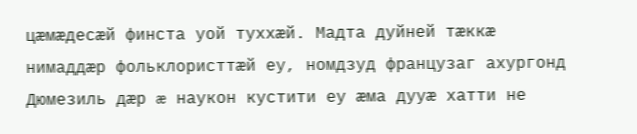цæмæдесæй финста уой туххæй. Мадта дуйней тæккæ нимаддæр фольклористтæй еу, номдзуд французаг ахургонд Дюмезиль дæр æ наукон кустити еу æма дууæ хатти не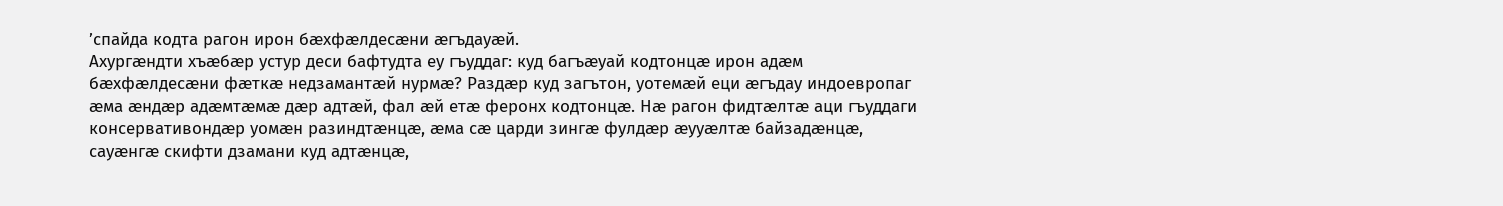’спайда кодта рагон ирон бæхфæлдесæни æгъдауæй.
Ахургæндти хъæбæр устур деси бафтудта еу гъуддаг: куд багъæуай кодтонцæ ирон адæм бæхфæлдесæни фæткæ недзамантæй нурмæ? Раздæр куд загътон, уотемæй еци æгъдау индоевропаг æма æндæр адæмтæмæ дæр адтæй, фал æй етæ феронх кодтонцæ. Нæ рагон фидтæлтæ аци гъуддаги консервативондæр уомæн разиндтæнцæ, æма сæ царди зингæ фулдæр æууæлтæ байзадæнцæ, сауæнгæ скифти дзамани куд адтæнцæ,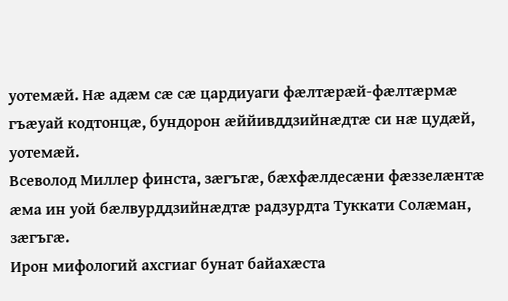уотемæй. Нæ адæм сæ сæ цардиуаги фæлтæрæй-фæлтæрмæ гъæуай кодтонцæ, бундорон æййивддзийнæдтæ си нæ цудæй, уотемæй.
Всеволод Миллер финста, зæгъгæ, бæхфæлдесæни фæззелæнтæ æма ин уой бæлвурддзийнæдтæ радзурдта Туккати Солæман, зæгъгæ.
Ирон мифологий ахсгиаг бунат байахæста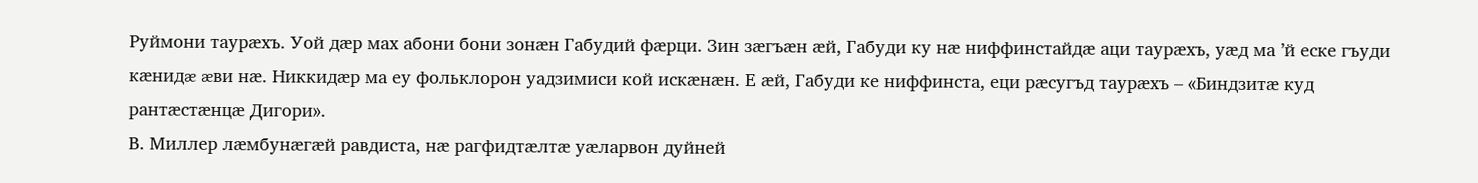Руймони таурæхъ. Уой дæр мах абони бони зонæн Габудий фæрци. Зин зæгъæн æй, Габуди ку нæ ниффинстайдæ аци таурæхъ, уæд ма ’й еске гъуди кæнидæ æви нæ. Никкидæр ма еу фольклорон уадзимиси кой искæнæн. Е æй, Габуди ке ниффинста, еци рæсугъд таурæхъ – «Биндзитæ куд рантæстæнцæ Дигори».
В. Миллер лæмбунæгæй равдиста, нæ рагфидтæлтæ уæларвон дуйней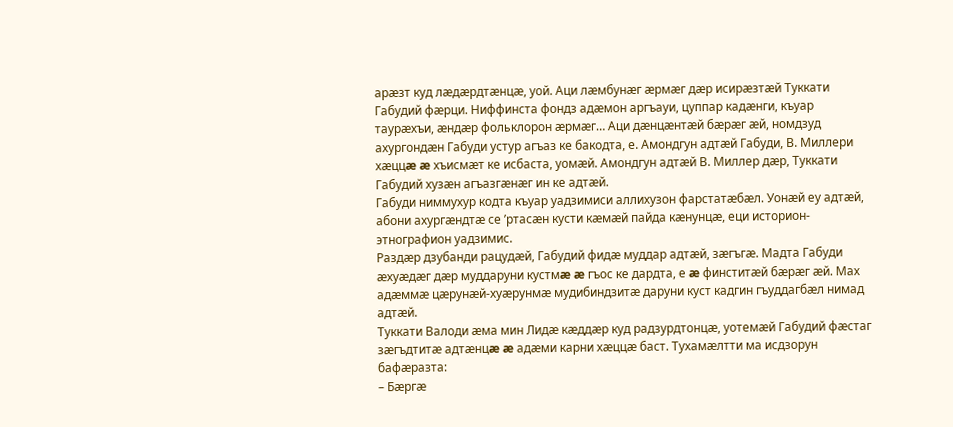арæзт куд лæдæрдтæнцæ, уой. Аци лæмбунæг æрмæг дæр исирæзтæй Туккати Габудий фæрци. Ниффинста фондз адæмон аргъауи, цуппар кадæнги, къуар таурæхъи, æндæр фольклорон æрмæг… Аци дæнцæнтæй бæрæг æй, номдзуд ахургондæн Габуди устур агъаз ке бакодта, е. Амондгун адтæй Габуди, В. Миллери хæццæ æ хъисмæт ке исбаста, уомæй. Амондгун адтæй В. Миллер дæр, Туккати Габудий хузæн агъазгæнæг ин ке адтæй.
Габуди ниммухур кодта къуар уадзимиси аллихузон фарстатæбæл. Уонæй еу адтæй, абони ахургæндтæ се ’ртасæн кусти кæмæй пайда кæнунцæ, еци историон-этнографион уадзимис.
Раздæр дзубанди рацудæй, Габудий фидæ муддар адтæй, зæгъгæ. Мадта Габуди æхуæдæг дæр муддаруни кустмæ æ гъос ке дардта, е æ финститæй бæрæг æй. Мах адæммæ цæрунæй-хуæрунмæ мудибиндзитæ даруни куст кадгин гъуддагбæл нимад адтæй.
Туккати Валоди æма мин Лидæ кæддæр куд радзурдтонцæ, уотемæй Габудий фæстаг зæгъдтитæ адтæнцæ æ адæми карни хæццæ баст. Тухамæлтти ма исдзорун бафæразта:
– Бæргæ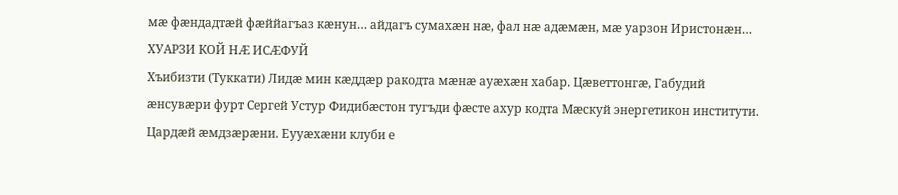мæ фæндадтæй фæййагъаз кæнун… айдагъ сумахæн нæ, фал нæ адæмæн, мæ уарзон Иристонæн…
ХУАРЗИ КОЙ НÆ ИСÆФУЙ
Хъибизти (Туккати) Лидæ мин кæддæр ракодта мæнæ ауæхæн хабар. Цæветтонгæ, Габудий æнсувæри фурт Сергей Устур Фидибæстон тугъди фæсте ахур кодта Мæскуй энергетикон институти. Цардæй æмдзæрæни. Еууæхæни клуби е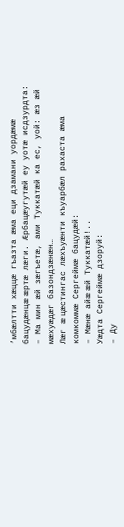’мбæлтти хæццæ гъазта æма еци дзамани уордæмæ бацудæнцæ æртæ лæги. Æрбацæугутæй еу уотæ исдзурдта:
– Ма мин æй зæгъетæ, ами Туккатæй ка ес, уой: æз æй мæхуæдæг базондзæнæн…
Лæг æ цæстингас лæхъуæнти къуарбæл рахаста æма комкоммæ Сергеймæ бацудæй:
– Мæнæ айæ æй Туккатæй!..
Уæдта Сергеймæ дзоруй:
– Ду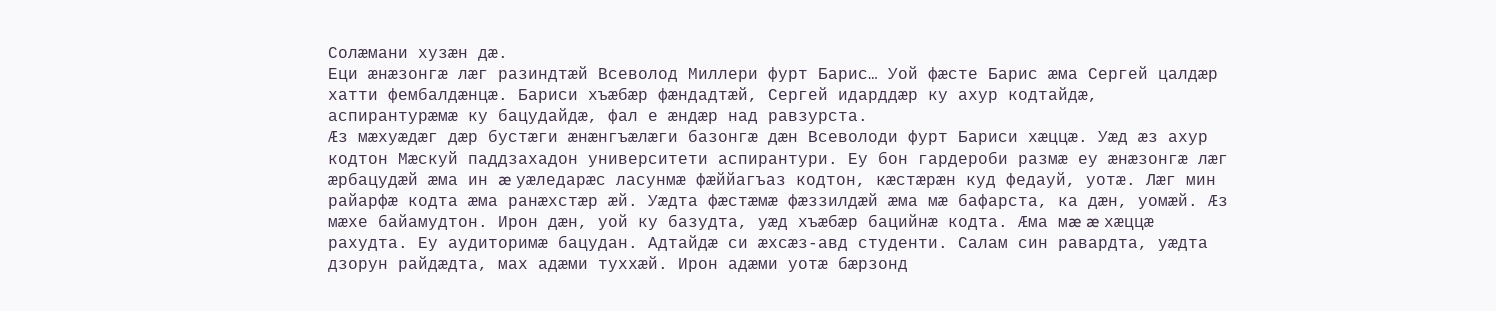Солæмани хузæн дæ.
Еци æнæзонгæ лæг разиндтæй Всеволод Миллери фурт Барис… Уой фæсте Барис æма Сергей цалдæр хатти фембалдæнцæ. Бариси хъæбæр фæндадтæй, Сергей идарддæр ку ахур кодтайдæ, аспирантурæмæ ку бацудайдæ, фал е æндæр над равзурста.
Æз мæхуæдæг дæр бустæги æнæнгъæлæги базонгæ дæн Всеволоди фурт Бариси хæццæ. Уæд æз ахур кодтон Мæскуй паддзахадон университети аспирантури. Еу бон гардероби размæ еу æнæзонгæ лæг æрбацудæй æма ин æ уæледарæс ласунмæ фæййагъаз кодтон, кæстæрæн куд федауй, уотæ. Лæг мин райарфæ кодта æма ранæхстæр æй. Уæдта фæстæмæ фæззилдæй æма мæ бафарста, ка дæн, уомæй. Æз мæхе байамудтон. Ирон дæн, уой ку базудта, уæд хъæбæр бацийнæ кодта. Æма мæ æ хæццæ рахудта. Еу аудиторимæ бацудан. Адтайдæ си æхсæз-авд студенти. Салам син равардта, уæдта дзорун райдæдта, мах адæми туххæй. Ирон адæми уотæ бæрзонд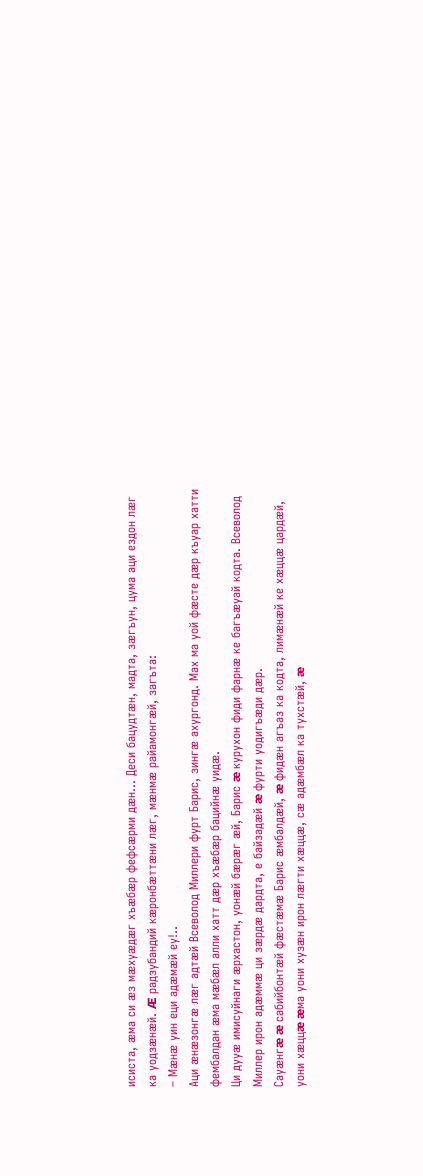исиста, æма си æз мæхуæдæг хъæбæр фефсæрми дæн… Деси бацудтæн, мадта, зæгъун, цума аци ездон лæг ка уодзæнæй. Æ радзубандий кæронбæттæни лæг, мæнмæ райамонгæй, загъта:
– Мæнæ уин еци адæмæй еу!..
Аци æнæзонгæ лæг адтæй Всеволод Миллери фурт Барис, зингæ ахургонд. Мах ма уой фæсте дæр къуар хатти фембалдан æма мæбæл алли хатт дæр хъæбæр бацийнæ уидæ.
Ци дууæ имисуйнаги æрхастон, уонæй бæрæг æй, Барис æ курухон фиди фарнæ ке багъæуай кодта. Всеволод Миллер ирон адæммæ ци зæрдæ дардта, е байзадæй æ фурти уодигъæди дæр.
Сауæнгæ æ сабийбонтæй фæстæмæ Барис æмбалдæй, æ фидæн агъаз ка кодта, лимæнæй ке хæццæ цардæй, уони хæццæ æма уони хузæн ирон лæгти хæццæ, сæ адæмбæл ка тухстæй, æ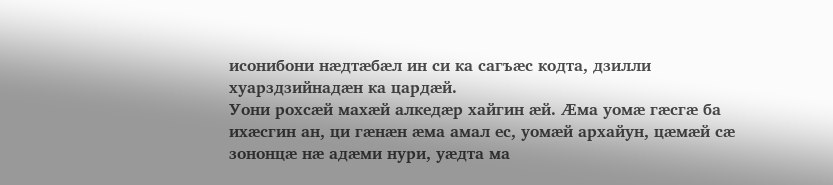исонибони нæдтæбæл ин си ка сагъæс кодта, дзилли хуарздзийнадæн ка цардæй.
Уони рохсæй махæй алкедæр хайгин æй. Æма уомæ гæсгæ ба ихæсгин ан, ци гæнæн æма амал ес, уомæй архайун, цæмæй сæ зононцæ нæ адæми нури, уæдта ма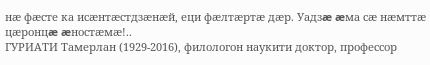нæ фæсте ка исæнтæстдзæнæй, еци фæлтæртæ дæр. Уадзæ æма сæ нæмттæ цæронцæ æностæмæ!..
ГУРИАТИ Тамерлан (1929-2016), филологон наукити доктор, профессор